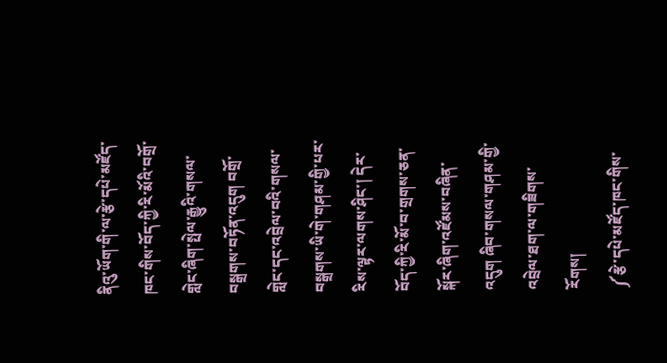ནིའུ་ཡོག་གི་ལ་རྩེ་དཔེ་མཛོད་ཁང་གིས་བོད་ཀྱི་རི་མོའི་བགྲོ་གླེང་ཞིག་སྤེལ་རྒྱུའི་གསལ་བསྒྲགས་བཏོན་འདུག བགྲོ་གླེང་དང་འབྲེལ་བའི་གསལ་བསྒྲགས་ཡི་གེ་གཤམ་གྱི་པར་རིས་ལྟར་ལགས་ཤིང་། དེར་བོད་ཀྱི་རི་མོ་བ་གྲགས་ཅན་སྐོར་ཞིག་འཛོམས་བཞིན་འདུག ཞིབ་གསལ་གཤམ་གྱི་འབྲེལ་ཐག་ལ་གཟིགས་རོགས།
༼རྩེ་དཔེ་མཛོད་ཁང་གིས་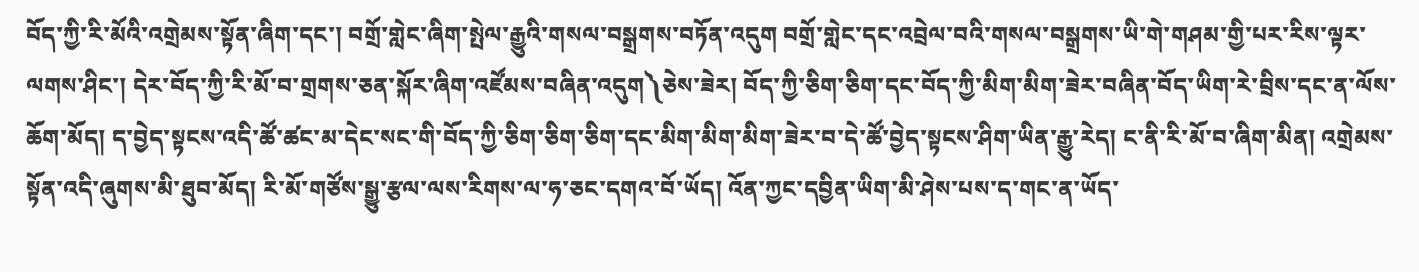བོད་ཀྱི་རི་མོའི་འགྲེམས་སྟོན་ཞིག་དང་། བགྲོ་གླེང་ཞིག་སྤེལ་རྒྱུའི་གསལ་བསྒྲགས་བཏོན་འདུག བགྲོ་གླེང་དང་འབྲེལ་བའི་གསལ་བསྒྲགས་ཡི་གེ་གཤམ་གྱི་པར་རིས་ལྟར་ལགས་ཤིང་། དེར་བོད་ཀྱི་རི་མོ་བ་གྲགས་ཅན་སྐོར་ཞིག་འཛོམས་བཞིན་འདུག༽ཅེས་ཟེར། བོད་ཀྱི་ཅིག་ཅིག་དང་བོད་ཀྱི་མིག་མིག་ཟེར་བཞིན་བོད་ཡིག་རེ་བྲིས་དང་ན་ལོས་ཆོག་མོད། ད་བྱེད་སྟངས་འདི་ཚོ་ཚང་མ་དེང་སང་གི་བོད་ཀྱི་ཅིག་ཅིག་ཅིག་དང་མིག་མིག་མིག་ཟེར་བ་དེ་ཚོ་བྱེད་སྟངས་ཤིག་ཡིན་རྒྱུ་རེད། ང་ནི་རི་མོ་བ་ཞིག་མིན། འགྲེམས་སྟོན་འདི་ཞུགས་མི་ཐུབ་མོད། རི་མོ་གཙོས་སྒྱུ་རྩལ་ལས་རིགས་ལ་ཧ་ཅང་དགའ་བོ་ཡོད། འོན་ཀྱང་དབྱིན་ཡིག་མི་ཤེས་པས་ད་གང་ན་ཡོད་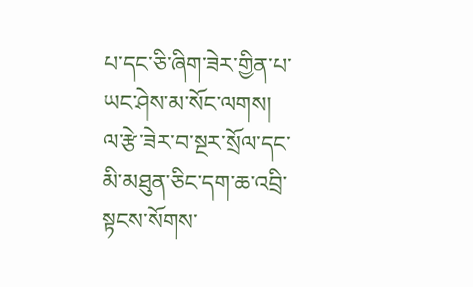པ་དང་ཅི་ཞིག་ཟེར་གྱིན་པ་ཡང་ཤེས་མ་སོང་ལགས།
ལ་རྩེ་ཟེར་བ་སྔར་སྲོལ་དང་མི་མཐུན་ཅིང་དག་ཆ་འབྲི་སྟངས་སོགས་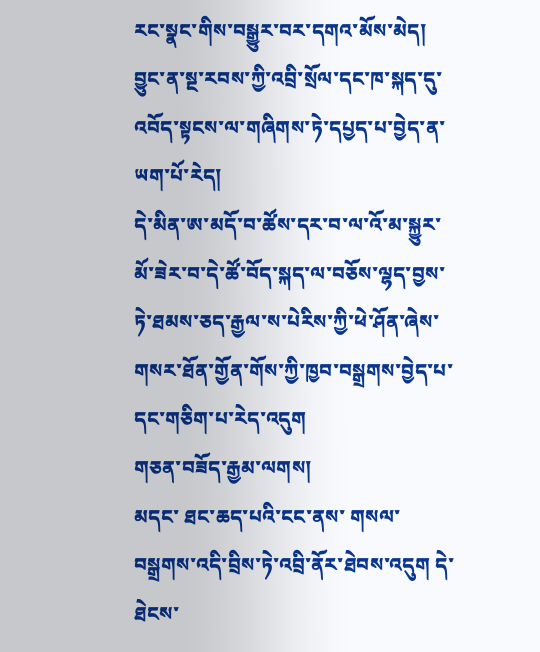རང་སྣང་གིས་བསྒྱུར་བར་དགའ་མོས་མེད།
བྱུང་ན་སྔ་རབས་ཀྱི་འབྲི་སྲོལ་དང་ཁ་སྐད་དུ་འབོད་སྟངས་ལ་གཞིགས་ཏེ་དཔྱད་པ་བྱེད་ན་ཡག་པོ་རེད།
དེ་མིན་ཨ་མདོ་བ་ཚོས་དར་བ་ལ་འོ་མ་སྐྱུར་མོ་ཟེར་བ་དེ་ཚོ་བོད་སྐད་ལ་བཅོས་ལྷད་བྱས་ཏེ་ཐམས་ཅད་རྒྱལ་ས་པེརིས་ཀྱི་ཕེ་ཤོན་ཞེས་གསར་ཐོན་གྱོན་གོས་ཀྱི་ཁྱབ་བསྒྲགས་བྱེད་པ་དང་གཅིག་པ་རེད་འདུག
གཅན་བཟོད་རྒྱམ་ལགས།
མདང་ ཐང་ཆད་པའི་ངང་ནས་ གསལ་བསྒྲགས་འདི་བྲིས་ཏེ་འབྲི་ནོར་ཐེབས་འདུག དེ་ཐེངས་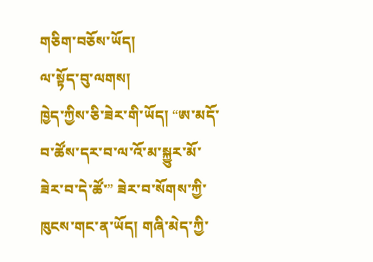གཅིག་བཅོས་ཡོད།
ལ་སྟོད་བུ་ལགས།
ཁྱེད་ཀྱིས་ཅི་ཟེར་གི་ཡོད། “ཨ་མདོ་བ་ཚོས་དར་བ་ལ་འོ་མ་སྐྱུར་མོ་ཟེར་བ་དེ་ཚོ་” ཟེར་བ་སོགས་ཀྱི་ཁུངས་གང་ན་ཡོད། གཞི་མེད་ཀྱི་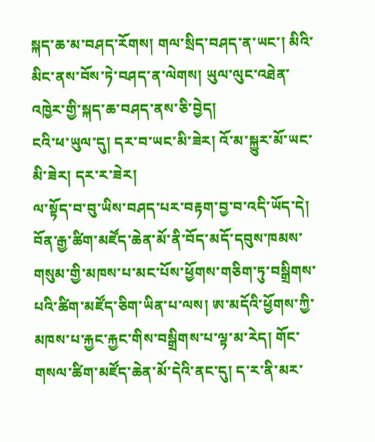སྐད་ཆ་མ་བཤད་རོགས། གལ་སྲིད་བཤད་ན་ཡང་། མིའི་མིང་ནས་བོས་ཏེ་བཤད་ན་ལེགས། ཡུལ་ལུང་འཐེན་འཁྱེར་གྱི་སྐད་ཆ་བཤད་ནས་ཅི་བྱེད།
ངའི་ཕ་ཡུལ་དུ། དར་བ་ཡང་མི་ཟེར། འོ་མ་སྐྱུར་མོ་ཡང་མི་ཟེར། དར་ར་ཟེར།
ལ་སྟོད་བ་བུ་ཡིས་བཤད་པར་བརྟག་བྱ་བ་འདི་ཡོད་དེ། བོན་རྒྱ་ཚིག་མཛོད་ཆེན་མོ་ནི་བོད་མདོ་དབུས་ཁམས་གསུམ་གྱི་མཁས་པ་མང་པོས་ཕྱོགས་གཅིག་ཏུ་བསྒྲིགས་པའི་ཚིག་མཛོད་ཅིག་ཡིན་པ་ལས། ཨ་མདོའི་ཕྱོགས་ཀྱི་མཁས་པ་རྐྱང་རྐྱང་གིས་བསྒྲིགས་པ་ལྟ་མ་རེད། གོང་གསལ་ཚིག་མཛོད་ཆེན་མོ་དེའི་ནང་དུ། ད་ར་ནི་མར་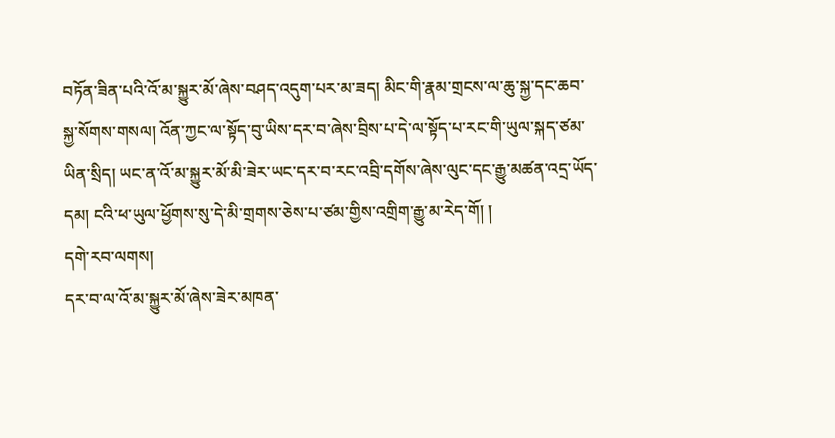བཏོན་ཟིན་པའི་འོ་མ་སྐྱུར་མོ་ཞེས་བཤད་འདུག་པར་མ་ཟད། མིང་གི་རྣམ་གྲངས་ལ་ཆུ་སྐྱ་དང་ཆབ་སྐྱ་སོགས་གསལ། འོན་ཀྱང་ལ་སྟོད་བུ་ཡིས་དར་བ་ཞེས་བྲིས་པ་དེ་ལ་སྟོད་པ་རང་གི་ཡུལ་སྐད་ཙམ་ཡིན་སྲིད། ཡང་ན་འོ་མ་སྐྱུར་མོ་མི་ཟེར་ཡང་དར་བ་རང་འབྲི་དགོས་ཞེས་ལུང་དང་རྒྱུ་མཚན་འདྲ་ཡོད་དམ། ངའི་ཕ་ཡུལ་ཕྱོགས་སུ་དེ་མི་གྲགས་ཅེས་པ་ཙམ་གྱིས་འགྲིག་རྒྱུ་མ་རེད་གོ། །
དགེ་རབ་ལགས།
དར་བ་ལ་འོ་མ་སྐྱུར་མོ་ཞེས་ཟེར་མཁན་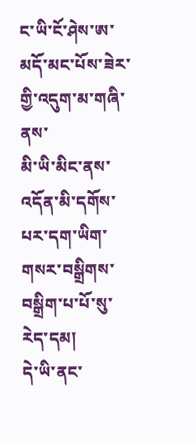ང་ཡི་ངོ་ཤེས་ཨ་མདོ་མང་པོས་ཟེར་གྱི་འདུག་མ་གཞི་ནས་
མི་ཡི་མིང་ནས་འདོན་མི་དགོས་པར་དག་ཡིག་གསར་བསྒྲིགས་བསྒྲིག་པ་པོ་སུ་རེད་དམ།
དེ་ཡི་ནང་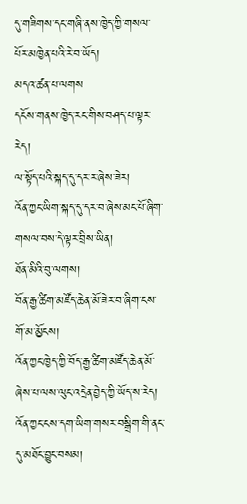དུ་གཟིགས་དང་གཞི་ནས་ཁྱེད་ཀྱི་གསལ་པོར་མཁྱེན་པའི་རེ་བ་ཡོད།
མདའ་ཚན་པ་ལགས
དངོས་གནས་ཁྱེད་རང་གིས་བཤད་པ་ལྟར་རེད།
ལ་སྟོད་པའི་སྐད་དུ་དར་ར་ཞེས་ཟེར།
འོན་ཀྱང་ཡིག་སྐད་དུ་དར་བ་ཞེས་མང་པོ་ཞིག་གསལ་བས་དེ་ལྟར་བྲིས་ཡིན།
ཐོན་མིའི་བུ་ལགས།
བོན་རྒྱ་ཚིག་མཛོད་ཆེན་མོ་ཟེར་བ་ཞིག་ངས་གོ་མ་མྱོངས།
འོན་ཀྱང་ཁྱེད་ཀྱི་བོད་རྒྱ་ཚིག་མཛོད་ཆེན་མོ་ཞེས་པ་ལས་ལུང་འདྲེན་བྱེད་ཀྱི་ཡོད་ས་རེད།
འོན་ཀྱང་ངས་དག་ཡིག་གསར་བསྒྲིག་གི་ནང་དུ་མཐོང་བྱུང་བསམ།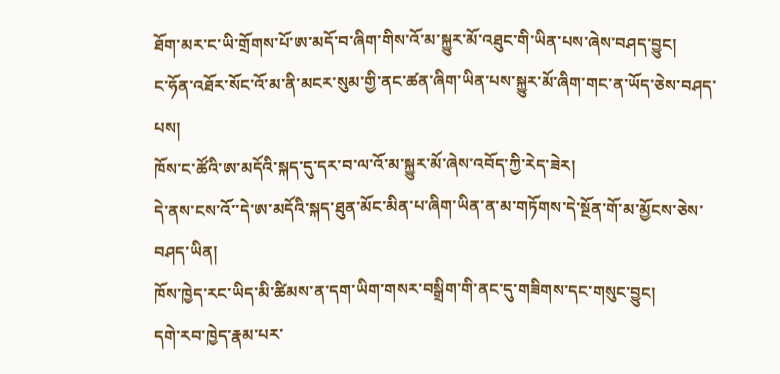ཐོག་མར་ང་ཡི་གྲོགས་པོ་ཨ་མདོ་བ་ཞིག་གིས་འོ་མ་སྐྱུར་མོ་འཐུང་གི་ཡིན་པས་ཞེས་བཤད་བྱུང།
ང་ཧོན་འཐོར་སོང་འོ་མ་ནི་མངར་སུམ་གྱི་ནང་ཚན་ཞིག་ཡིན་པས་སྐྱུར་མོ་ཞིག་གང་ན་ཡོད་ཅེས་བཤད་པས།
ཁོས་ང་ཚོའི་ཨ་མདོའི་སྐད་དུ་དར་བ་ལ་འོ་མ་སྐྱུར་མོ་ཞེས་འབོད་ཀྱི་རེད་ཟེར།
དེ་ནས་ངས་འོ་་དེ་ཨ་མདོའི་སྐད་ཐུན་མོང་མིན་པ་ཞིག་ཡིན་ན་མ་གཏོགས་དེ་སྔོན་གོ་མ་མྱོངས་ཅེས་བཤད་ཡིན།
ཁོས་ཁྱེད་རང་ཡིད་མི་ཚིམས་ན་དག་ཡིག་གསར་བསྒྲིག་གི་ནང་དུ་གཟིགས་དང་གསུང་བྱུང།
དགེ་རབ་ཁྱེད་རྣམ་པར་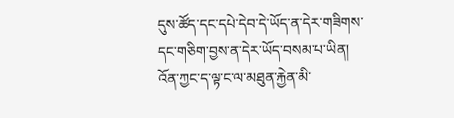དུས་ཚོད་དང་དཔེ་དེབ་དེ་ཡོད་ན་དེར་གཟིགས་དང་གཅིག་བྱས་ན་དེར་ཡོད་བསམ་པ་ཡིན།
འོན་ཀྱང་ད་ལྟ་ང་ལ་མཐུན་རྐྱེན་མི་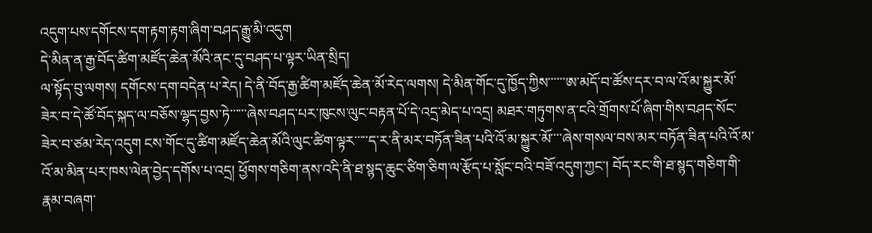འདུག་པས་དགོངས་དག་རྟག་རྟག་ཞིག་བཤད་རྒྱུ་མི་འདུག
དེ་མིན་ན་རྒྱ་བོད་ཚིག་མཛོད་ཆེན་མོའི་ནང་དུ་བཤད་པ་ལྟར་ཡིན་སྲིད།
ལ་སྟོད་བུ་ལགས། དགོངས་དག་བདེན་པ་རེད། དེ་ནི་བོད་རྒྱ་ཚིག་མཛོད་ཆེན་མོ་རེད་ལགས། དེ་མིན་གོང་དུ་ཁྱོད་ཀྱིས་་་་་་ཨ་མདོ་བ་ཚོས་དར་བ་ལ་འོ་མ་སྐྱུར་མོ་ཟེར་བ་དེ་ཚོ་བོད་སྐད་ལ་བཅོས་ལྷད་བྱས་ཏེ་་་་་་ཞེས་བཤད་པར་ཁུངས་ལུང་བརྟན་པོ་དེ་འདྲ་མེད་པ་འདྲ། མཐར་གཏུགས་ན་ངའི་གྲོགས་པོ་ཞིག་གིས་བཤད་སོང་ཟེར་བ་ཙམ་རེད་འདུག ངས་གོང་དུ་ཚིག་མཛོད་ཆེན་མོའི་ལུང་ཚིག་ལྟར་་་་་ད་ར་ནི་མར་བཏོན་ཟིན་པའི་འོ་མ་སྐྱུར་མོ་་་་ཞེས་གསལ་བས་མར་བཏོན་ཟིན་པའི་འོ་མ་འོ་མ་མིན་པར་ཁས་ལེན་བྱེད་དགོས་པ་འདྲ། ཕྱོགས་གཅིག་ནས་འདི་ནི་ཐ་སྙད་ཆུང་ཙིག་ཅིག་ལ་རྩོད་པ་སློང་བའི་བཟོ་འདུག་ཀྱང་། བོད་རང་གི་ཐ་སྙད་གཅིག་གི་རྣམ་བཞག་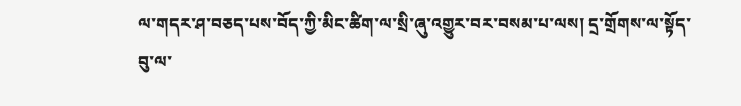ལ་གདར་ཤ་བཅད་པས་བོད་ཀྱི་མིང་ཚིག་ལ་སྲི་ཞུ་འགྱུར་བར་བསམ་པ་ལས། དྲ་གྲོགས་ལ་སྟོད་བུ་ལ་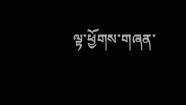ལྟ་ཕྱོགས་གཞན་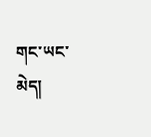གང་ཡང་མེད།